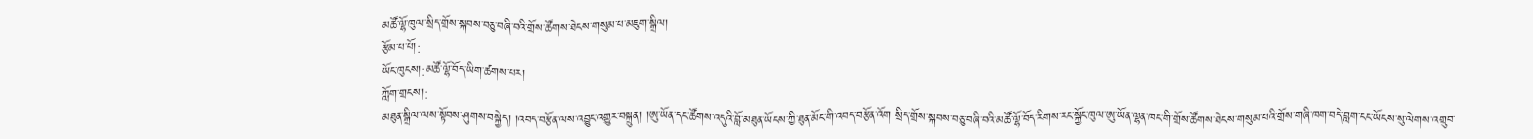མཚོ་ལྷོ་ཁུལ་སྲིད་གྲོས་སྐབས་བཅུ་བཞི་བའི་གྲོས་ཚོགས་ཐེངས་གསུམ་པ་མཇུག་སྒྲིལ།
རྩོམ་པ་པོ།:
ཡོང་ཁུངས།:མཚོ་ལྷོ་བོད་ཡིག་ཚགས་པར།
ཀློག་གྲངས།:
མཐུན་སྒྲིལ་ལས་སྟོབས་ཤུགས་བསྐྱེད། །འབད་བརྩོན་ལས་འབྱུང་འགྱུར་བསྐྲུན། །ཨུ་ཡོན་དང་ཚོགས་འདུའི་བློ་མཐུན་ཡོངས་ཀྱི་ཐུན་མོང་གི་འབད་བརྩོན་འོག སྲིད་གྲོས་སྐབས་བཅུ་བཞི་བའི་མཚོ་ལྷོ་བོད་རིགས་རང་སྐྱོང་ཁུལ་ཨུ་ཡོན་ལྷན་ཁང་གི་གྲོས་ཚོགས་ཐེངས་གསུམ་པའི་གྲོས་གཞི་ཁག་བདེ་བླག་ངང་ཡོངས་སུ་ལེགས་འགྲུབ་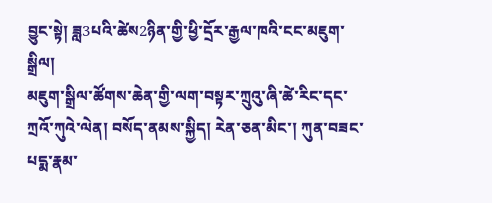བྱུང་སྟེ། ཟླ3པའི་ཚེས2ཉིན་གྱི་ཕྱི་དྲོར་རྒྱལ་ཁའི་ངང་མཇུག་སྒྲིལ།
མཇུག་སྒྲིལ་ཚོགས་ཆེན་གྱི་ལག་བསྟར་ཀྲུའུ་ཞི་ཚེ་རིང་དང་ཀྲའོ་ཀུའེ་ལེན། བསོད་ནམས་སྐྱིད། རེན་ཅན་མིང་། ཀུན་བཟང་པདྨ་རྣམ་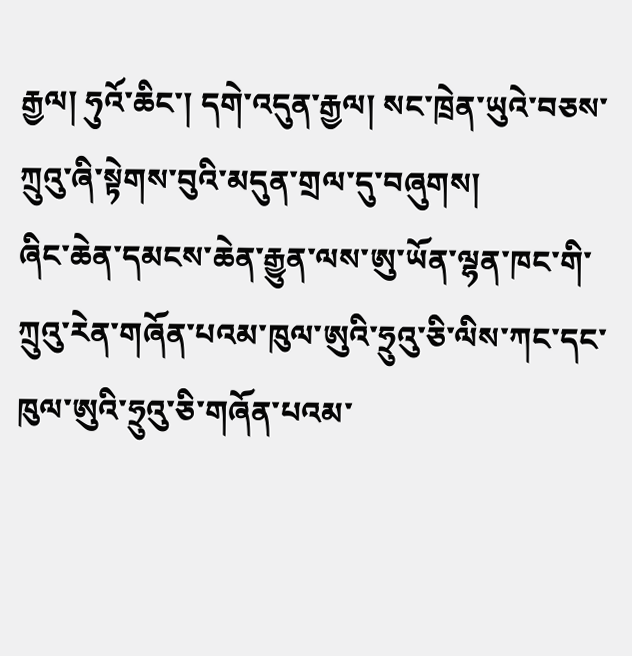རྒྱལ། ཧུའོ་ཆིང་། དགེ་འདུན་རྒྱལ། སང་ཁྲེན་ཡུའེ་བཅས་ཀྲུའུ་ཞི་སྟེགས་བུའི་མདུན་གྲལ་དུ་བཞུགས།
ཞིང་ཆེན་དམངས་ཆེན་རྒྱུན་ལས་ཨུ་ཡོན་ལྷན་ཁང་གི་ཀྲུའུ་རེན་གཞོན་པའམ་ཁུལ་ཨུའི་ཧྲུའུ་ཅི་ལིས་ཀང་དང་ཁུལ་ཨུའི་ཧྲུའུ་ཅི་གཞོན་པའམ་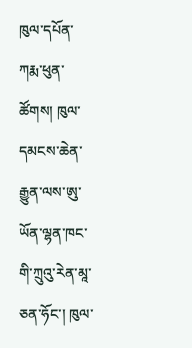ཁུལ་དཔོན་ཀརྨ་ཕུན་ཚོགས། ཁུལ་དམངས་ཆེན་རྒྱུན་ལས་ཨུ་ཡོན་ལྷན་ཁང་གི་ཀྲུའུ་རེན་མཱ་ཅན་ཧོང་། ཁུལ་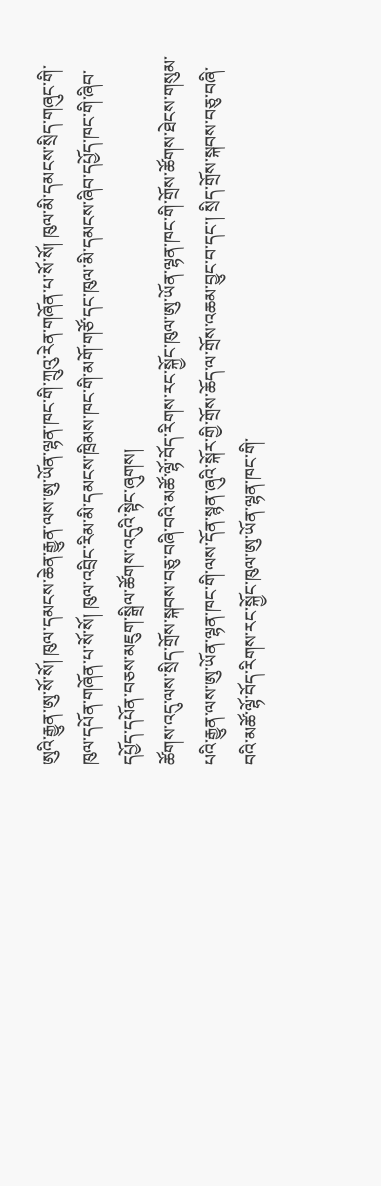ཨུའི་རྒྱུན་ཨུ་སོ་སོ། ཁུལ་དམངས་ཆེན་རྒྱུན་ལས་ཨུ་ཡོན་ལྷན་ཁང་གི་ཀྲུའུ་རེན་གཞོན་པ་སོ་སོ། ཁུལ་མི་དམངས་སྲིད་གཞུང་གི་ཁུལ་དཔོན་གཞོན་པ་སོ་སོ། ཁུལ་འབྲིང་རིམ་མི་དམངས་ཁྲིམས་ཁང་གི་མགོ་གཙོ་དང་ཁུལ་མི་དམངས་ཞིབ་དཔྱོད་ཁང་གི་ཞིབ་དཔྱོད་དཔོན་བཅས་མཇུག་སྒྲིལ་ཚོགས་འདུའི་སྟེང་ཞུགས།
ཚོགས་འདུ་ལས་སྲིད་གྲོས་སྐབས་བཅུ་བཞི་བའི་མཚོ་ལྷོ་བོད་རིགས་རང་སྐྱོང་ཁུལ་ཨུ་ཡོན་ལྷན་ཁང་གི་གྲོས་ཚོགས་ཐེངས་གསུམ་པའི་རྒྱུན་ལས་ཨུ་ཡོན་ལྷན་ཁང་གི་ལས་དོན་སྙན་ཞུའི་སྐོར་གྱི་གྲོས་ཆོད་ལ་གྲོས་འཆམ་བྱུང་བ་དང་། སྲིད་གྲོས་སྐབས་བཅུ་བཞི་བའི་མཚོ་ལྷོ་བོད་རིགས་རང་སྐྱོང་ཁུལ་ཨུ་ཡོན་ལྷན་ཁང་གི་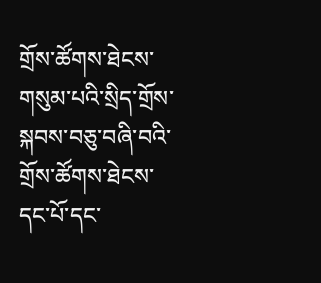གྲོས་ཚོགས་ཐེངས་གསུམ་པའི་སྲིད་གྲོས་སྐབས་བཅུ་བཞི་བའི་གྲོས་ཚོགས་ཐེངས་དང་པོ་དང་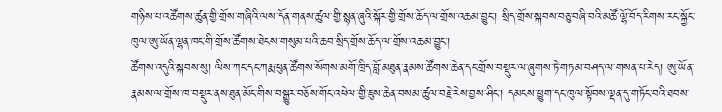གཉིས་པ་འཚོགས་ཚུན་གྱི་གྲོས་གཞིའི་ལས་དོན་གནས་ཚུལ་གྱི་སྙན་ཞུའི་སྐོར་གྱི་གྲོས་ཆོད་ལ་གྲོས་འཆམ་བྱུང་། སྲིད་གྲོས་སྐབས་བཅུ་བཞི་བའི་མཚོ་ལྷོ་བོད་རིགས་རང་སྐྱོང་ཁུལ་ཨུ་ཡོན་ལྷན་ཁང་གི་གྲོས་ཚོགས་ཐེངས་གསུམ་པའི་ཆབ་སྲིད་གྲོས་ཆོད་ལ་གྲོས་འཆམ་བྱུང་།
ཚོགས་འདུའི་སྐབས་སུ། ལིས་ཀང་དང་ཀརྨ་ཕུན་ཚོགས་སོགས་མགོ་ཁྲིད་བློ་མཐུན་རྣམས་ཚོགས་ཆེན་དང་གྲོས་བསྡུར་ལ་ཞུགས་ཏེ་གཏམ་བཤད་ལ་གསན་པ་རེད། ཨུ་ཡོན་རྣམས་ལ་གྲོས་ཁ་བསྡུར་ནས་ཐུན་མོང་གིས་བསྒྱུར་བཅོས་གོང་འཕེལ་གྱི་ཇུས་ཆེན་བསམ་ཚུལ་བརྗེ་རེས་བྱས་ཤིང་། དམངས་ཕྱུག་དང་ཁུལ་སྟོབས་ལྡན་དུ་གཏོང་བའི་ཐབས་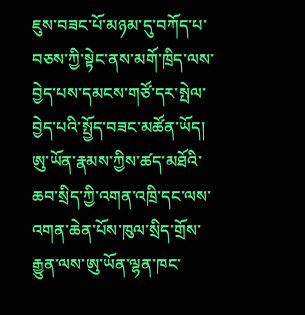ཇུས་བཟང་པོ་མཉམ་དུ་བཀོད་པ་བཅས་ཀྱི་སྟེང་ནས་མགོ་ཁྲིད་ལས་བྱེད་པས་དམངས་གཙོ་དར་སྤེལ་བྱེད་པའི་སྤྱོད་བཟང་མཚོན་ཡོད། ཨུ་ཡོན་རྣམས་ཀྱིས་ཚད་མཐོའི་ཆབ་སྲིད་ཀྱི་འགན་འཁྲི་དང་ལས་འགན་ཆེན་པོས་ཁུལ་སྲིད་གྲོས་རྒྱུན་ལས་ཨུ་ཡོན་ལྷན་ཁང་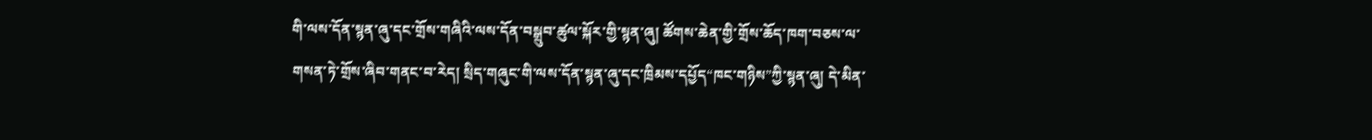གི་ལས་དོན་སྙན་ཞུ་དང་གྲོས་གཞིའི་ལས་དོན་བསྒྲུབ་ཚུལ་སྐོར་གྱི་སྙན་ཞུ། ཚོགས་ཆེན་གྱི་གྲོས་ཆོད་ཁག་བཅས་ལ་གསན་ཏེ་གྲོས་ཞིབ་གནང་བ་རེད། སྲིད་གཞུང་གི་ལས་དོན་སྙན་ཞུ་དང་ཁྲིམས་དཔྱོད“ཁང་གཉིས”ཀྱི་སྙན་ཞུ། དེ་མིན་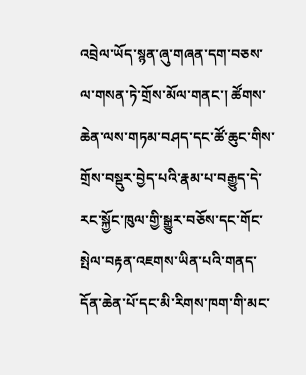འབྲེལ་ཡོད་སྙན་ཞུ་གཞན་དག་བཅས་ལ་གསན་ཏེ་གྲོས་མོལ་གནང་། ཚོགས་ཆེན་ལས་གཏམ་བཤད་དང་ཚོ་ཆུང་གིས་གྲོས་བསྡུར་བྱེད་པའི་རྣམ་པ་བརྒྱུད་དེ་རང་སྐྱོང་ཁུལ་གྱི་སྒྱུར་བཅོས་དང་གོང་སྤེལ་བརྟན་འཇགས་ཡིན་པའི་གནད་དོན་ཆེན་པོ་དང་མི་རིགས་ཁག་གི་མང་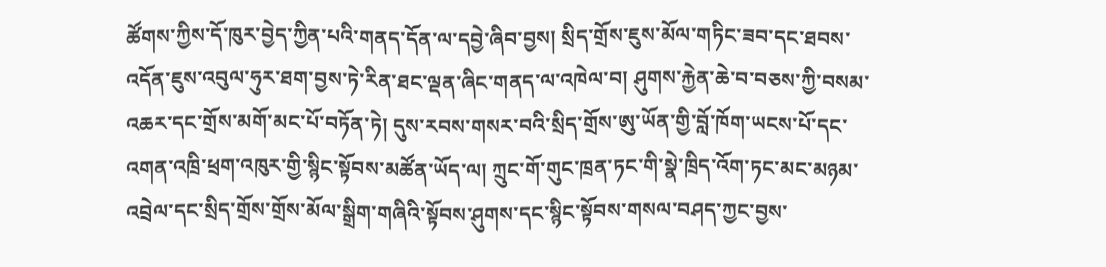ཚོགས་ཀྱིས་དོ་ཁུར་བྱེད་ཀྱིན་པའི་གནད་དོན་ལ་དབྱེ་ཞིབ་བྱས། སྲིད་གྲོས་ཇུས་མོལ་གཏིང་ཟབ་དང་ཐབས་འདོན་ཇུས་འབུལ་ཧུར་ཐག་བྱས་ཏེ་རིན་ཐང་ལྡན་ཞིང་གནད་ལ་འཁེལ་བ། ཤུགས་རྐྱེན་ཆེ་བ་བཅས་ཀྱི་བསམ་འཆར་དང་གྲོས་མགོ་མང་པོ་བཏོན་ཏེ། དུས་རབས་གསར་བའི་སྲིད་གྲོས་ཨུ་ཡོན་གྱི་བློ་ཁོག་ཡངས་པོ་དང་འགན་འཁྲི་ཕྲག་འཁུར་གྱི་སྙིང་སྟོབས་མཚོན་ཡོད་ལ། ཀྲུང་གོ་གུང་ཁྲན་ཏང་གི་སྣེ་ཁྲིད་འོག་ཏང་མང་མཉམ་འབྲེལ་དང་སྲིད་གྲོས་གྲོས་མོལ་སྒྲིག་གཞིའི་སྟོབས་ཤུགས་དང་སྙིང་སྟོབས་གསལ་བཤད་ཀྱང་བྱས་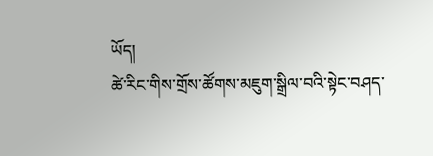ཡོད།
ཚེ་རིང་གིས་གྲོས་ཚོགས་མཇུག་སྒྲིལ་བའི་སྟེང་བཤད་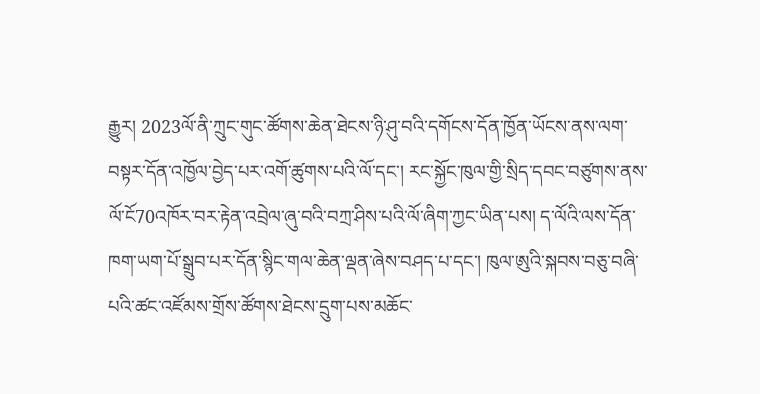རྒྱུར། 2023ལོ་ནི་ཀྲུང་གུང་ཚོགས་ཆེན་ཐེངས་ཉི་ཤུ་བའི་དགོངས་དོན་ཁྱོན་ཡོངས་ནས་ལག་བསྟར་དོན་འཁྱོལ་བྱེད་པར་འགོ་ཚུགས་པའི་ལོ་དང་། རང་སྐྱོང་ཁུལ་གྱི་སྲིད་དབང་བཙུགས་ནས་ལོ་ངོ70འཁོར་བར་རྟེན་འབྲེལ་ཞུ་བའི་བཀྲ་ཤིས་པའི་ལོ་ཞིག་ཀྱང་ཡིན་པས། ད་ལོའི་ལས་དོན་ཁག་ཡག་པོ་སྒྲུབ་པར་དོན་སྙིང་གལ་ཆེན་ལྡན་ཞེས་བཤད་པ་དང་། ཁུལ་ཨུའི་སྐབས་བཅུ་བཞི་པའི་ཚང་འཛོམས་གྲོས་ཚོགས་ཐེངས་དྲུག་པས་མཆོང་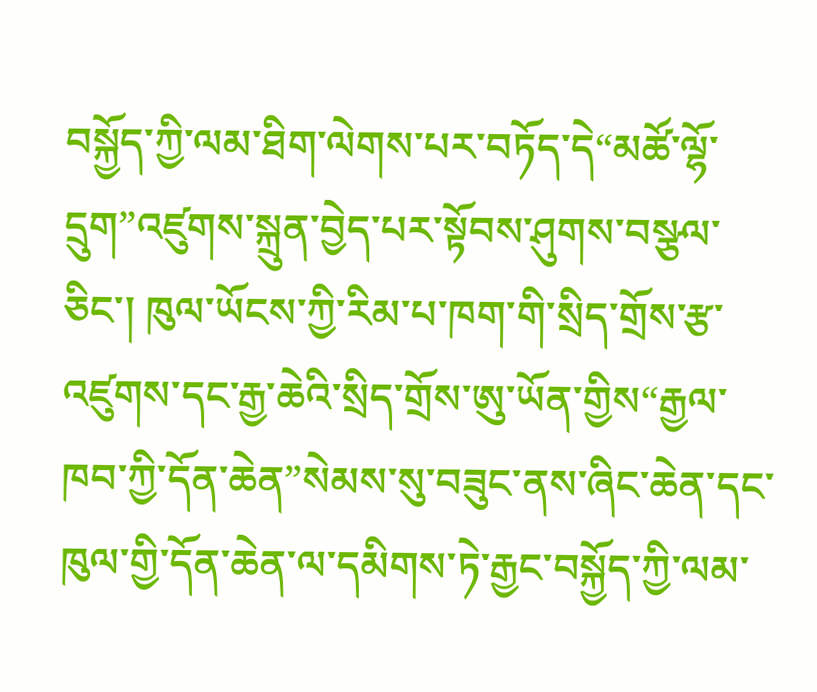བསྐྱོད་ཀྱི་ལམ་ཐིག་ལེགས་པར་བཏོད་དེ“མཚོ་ལྷོ་དྲུག”འཛུགས་སྐྲུན་བྱེད་པར་སྟོབས་ཤུགས་བསྩལ་ཅིང་། ཁུལ་ཡོངས་ཀྱི་རིམ་པ་ཁག་གི་སྲིད་གྲོས་རྩ་འཛུགས་དང་རྒྱ་ཆེའི་སྲིད་གྲོས་ཨུ་ཡོན་གྱིས“རྒྱལ་ཁབ་ཀྱི་དོན་ཆེན”སེམས་སུ་བཟུང་ནས་ཞིང་ཆེན་དང་ཁུལ་གྱི་དོན་ཆེན་ལ་དམིགས་ཏེ་རྒྱང་བསྐྱོད་ཀྱི་ལམ་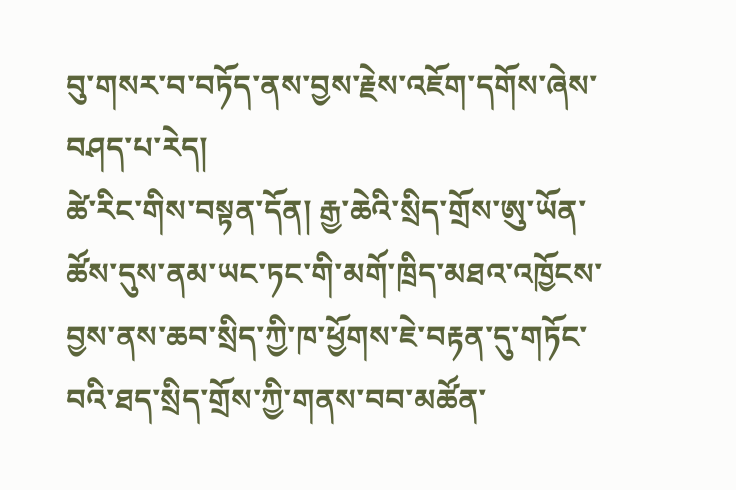བུ་གསར་བ་བཏོད་ནས་བྱས་རྗེས་འཇོག་དགོས་ཞེས་བཤད་པ་རེད།
ཚེ་རིང་གིས་བསྟན་དོན། རྒྱ་ཆེའི་སྲིད་གྲོས་ཨུ་ཡོན་ཚོས་དུས་ནམ་ཡང་ཏང་གི་མགོ་ཁྲིད་མཐའ་འཁྱོངས་བྱས་ནས་ཆབ་སྲིད་ཀྱི་ཁ་ཕྱོགས་ཇེ་བརྟན་དུ་གཏོང་བའི་ཐད་སྲིད་གྲོས་ཀྱི་གནས་བབ་མཚོན་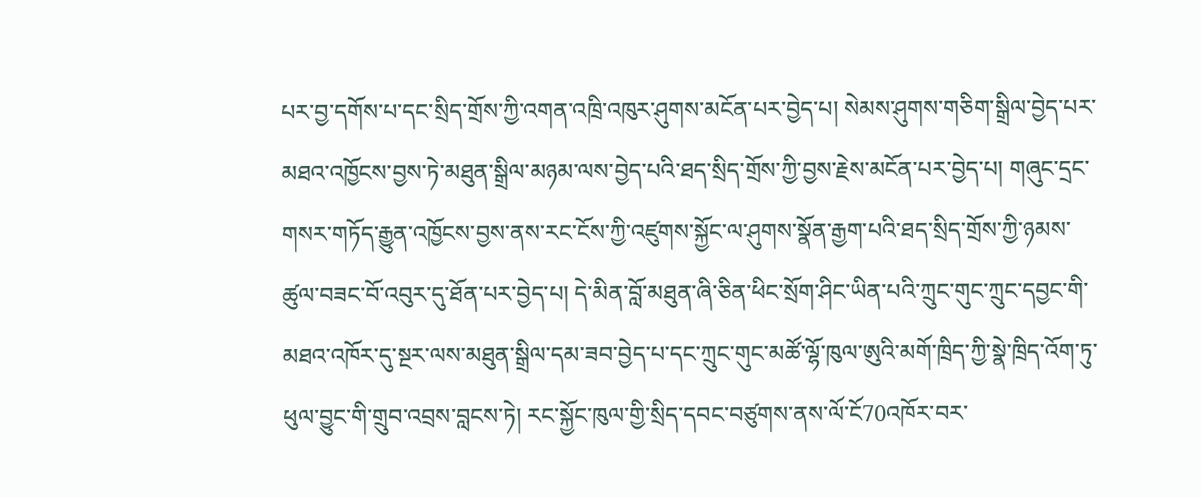པར་བྱ་དགོས་པ་དང་སྲིད་གྲོས་ཀྱི་འགན་འཁྲི་འཁུར་ཤུགས་མངོན་པར་བྱེད་པ། སེམས་ཤུགས་གཅིག་སྒྲིལ་བྱེད་པར་མཐའ་འཁྱོངས་བྱས་ཏེ་མཐུན་སྒྲིལ་མཉམ་ལས་བྱེད་པའི་ཐད་སྲིད་གྲོས་ཀྱི་བྱས་རྗེས་མངོན་པར་བྱེད་པ། གཞུང་དྲང་གསར་གཏོད་རྒྱུན་འཁྱོངས་བྱས་ནས་རང་ངོས་ཀྱི་འཛུགས་སྐྱོང་ལ་ཤུགས་སྣོན་རྒྱག་པའི་ཐད་སྲིད་གྲོས་ཀྱི་ཉམས་ཚུལ་བཟང་བོ་འབུར་དུ་ཐོན་པར་བྱེད་པ། དེ་མིན་བློ་མཐུན་ཞི་ཅིན་ཕིང་སྲོག་ཤིང་ཡིན་པའི་ཀྲུང་གུང་ཀྲུང་དབྱང་གི་མཐའ་འཁོར་དུ་སྔར་ལས་མཐུན་སྒྲིལ་དམ་ཟབ་བྱེད་པ་དང་ཀྲུང་གུང་མཚོ་ལྷོ་ཁུལ་ཨུའི་མགོ་ཁྲིད་ཀྱི་སྣེ་ཁྲིད་འོག་ཏུ་ཕུལ་བྱུང་གི་གྲུབ་འབྲས་བླངས་ཏེ། རང་སྐྱོང་ཁུལ་གྱི་སྲིད་དབང་བཙུགས་ནས་ལོ་ངོ70འཁོར་བར་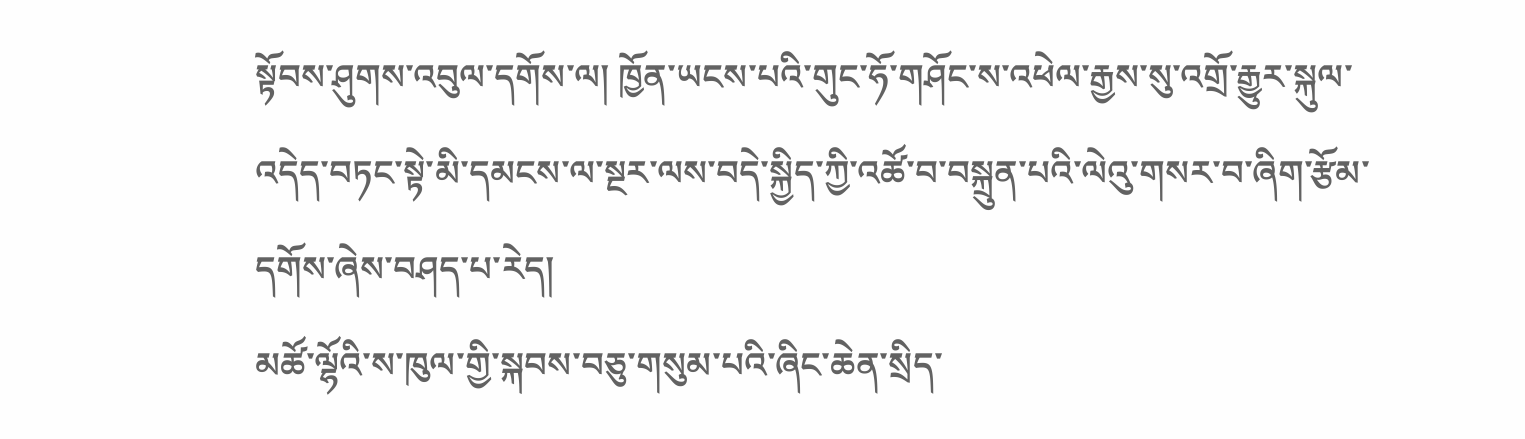སྟོབས་ཤུགས་འབུལ་དགོས་ལ། ཁྱོན་ཡངས་པའི་གུང་ཧོ་གཤོང་ས་འཕེལ་རྒྱས་སུ་འགྲོ་རྒྱུར་སྐུལ་འདེད་བཏང་སྟེ་མི་དམངས་ལ་སྔར་ལས་བདེ་སྐྱིད་ཀྱི་འཚོ་བ་བསྐྲུན་པའི་ལེའུ་གསར་བ་ཞིག་རྩོམ་དགོས་ཞེས་བཤད་པ་རེད།
མཚོ་ལྷོའི་ས་ཁུལ་གྱི་སྐབས་བཅུ་གསུམ་པའི་ཞིང་ཆེན་སྲིད་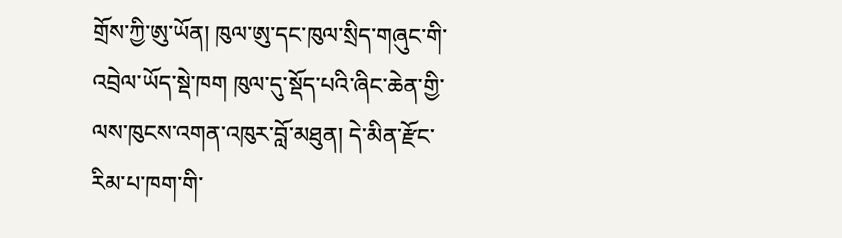གྲོས་ཀྱི་ཨུ་ཡོན། ཁུལ་ཨུ་དང་ཁུལ་སྲིད་གཞུང་གི་འབྲེལ་ཡོད་སྡེ་ཁག ཁུལ་དུ་སྡོད་པའི་ཞིང་ཆེན་གྱི་ལས་ཁུངས་འགན་འཁུར་བློ་མཐུན། དེ་མིན་རྫོང་རིམ་པ་ཁག་གི་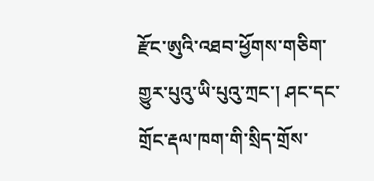རྫོང་ཨུའི་འཐབ་ཕྱོགས་གཅིག་གྱུར་པུའུ་ཡི་པུའུ་ཀྲང་། ཤང་དང་གྲོང་རྡལ་ཁག་གི་སྲིད་གྲོས་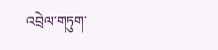འབྲེལ་གཏུག་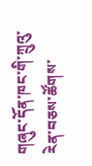གཞུང་དོན་ཁང་གི་ཀྲུའུ་རེན་བཅས་ཚོགས་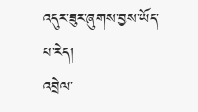འདུར་ཟུར་ཞུགས་བྱས་ཡོད་པ་རེད།
འབྲེལ་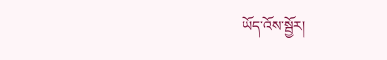ཡོད་འོས་སྦྱོར།